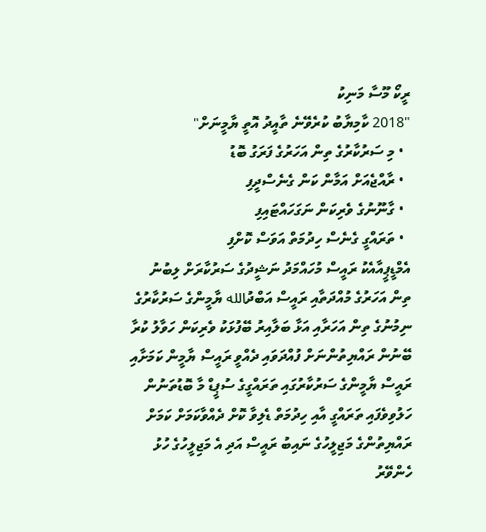ރީކޯ މޫސާ މަނިކު
"2018 ކާމިޔާބު ކުރެވޭނެ ތާއީދު އޮތީ ޔާމީނަށް"
  • މި ސަރުކާރުގެ ތިން އަހަރުގެ ފަރަގު ބޮޑު
  • ރާއްޖެއަށް އަމާން ކަން ގެނެސްދީފި
  • ގާނޫނުގެ ވެރިކަން ނަގަހައްޓައިފި
  • ތަރައްގީ ގެނެސް ހިދުމަތް އަވަސް ކޮށްފި
އެމްޑީޕީއާއެކު ރައީސް މުހައްމަދު ނަޝީދުގެ ސަރުކާރަށް ލިބުނު ތިން އަހަރުގެ މުއްދަތާއި ރައީސް އަބްދުالله ޔާމީންގެ ސަރުކާރުގެ ނިމުނުގެ ތިން އަހަރާއި އަޅާ ބަލާއިރު ބޭފުޅަކު ވެރިކަން ހަވާލު ކުރާ ބޭނުން ރައްޔިތުންނަށް ފުއްދަވައި ދެއްވީ ރައީސް ޔާމީން ކަމަށާއި ރައީސް ޔާމީންގެ ސަރުކާރުގައި ތަރައްގީގެ ސުޕީޑް މާ ބޮޑުތަނުން ހަލުވިވެފައި ތަރައްގީ އާއި ހިދުމަތް ޑެލިވާ ކޮށް ދެއްވާކަމަށް ކަމަށް ރައްޔިތުންގެ މަޖިލީހުގެ ނައިބު ރައީސް އަދި އެ މަޖިލީހުގެ ހުޅު ހެންވޭރު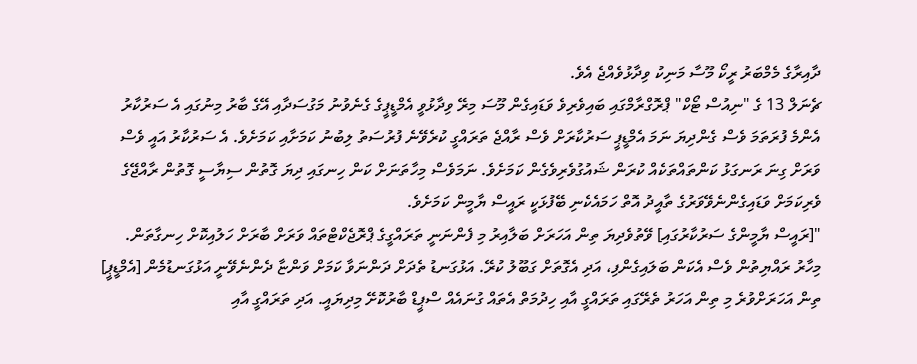ދާއިރާގެ މެމްބަރު ރީކޯ މޫސާ މަނިކު ވިދާޅުވެއްޖެ އެވެ.
ޗެނަލް 13 ގެ "ނިއުސް ޓޯކް" ޕްރޮގްރާމްގައި ބައިވެރިވެ ވަޑައިގެން މޫސަ މިރޭ ވިދާޅުވީ އެމްޑީޕީގެ ގެނެވުނު މަގުސަދާއި އޭގެ ބާރު މިނުގައި އެ ސަރުކާރު އެންމެ ފުރަތަމަ ވެސް ގެންދިޔަ ނަމަ އެމްޑީޕީ ސަރުކާރަށް ވެސް ރާއްޖެ ތަރައްގީ ކުރެވޭނެ ފުރުސަތު ލިބުނު ކަމަށާއި ކަމަށެވެ. އެ ސަރުކާރު އައީ ވެސް ވަރަށް ގިނަ ރަނގަޅު ކަންތައްތަކެއް ކުރަން ޝައުގުވެރިވެގެން ކަމަށެވެ. ނަމަވެސް މިހާތަނަށް ކަން ހިނގައި ދިޔަ ގޮތުން ސިޔާސީ ގޮތުން ރާއްޖޭގެ ވެރިކަމަށް ވަޑައިގެންނެވޭވަރުގެ ތާއީދު އޮތް ހަމައެކެނި ބޭފުޅަކީ ރައީސް ޔާމީން ކަމަށެވެ.
"[ރައީސް ޔާމީންގެ ސަރުކާރުގައި] ވޭތުވެދިޔަ ތިން އަހަރަށް ބަލާއިރު މި ފެންނަނީ ތަރައްގީގެ ޕްރޮޖެކްޓްތައް ވަރަށް ބާރަށް ހަލުއިކޮށް ހިނގާތަން. މިހާރު ރައްޔިތުން ވެސް އެކަން ބަލައިގެންފި، އަދި އެގޮތަށް ގަބޫލު ކުރޭ. އަޅުގަނޑު ތެދަށް ދަންނަވާ ކަމަށް ވަންޏާ ދެންނެވޭނީ އަޅުގަނޑުމެން [އެމްޑީޕީ] ތިން އަހަރަށްވުރެ މި ތިން އަހަރު ތެރޭގައި ތަރައްގީ އާއި ހިދުމަތް އެތައް ގުނައެއް ސްޕީޑް ބާރުކޮށޭ މިދިޔައީ. އަދި ތަރައްގީ އާއި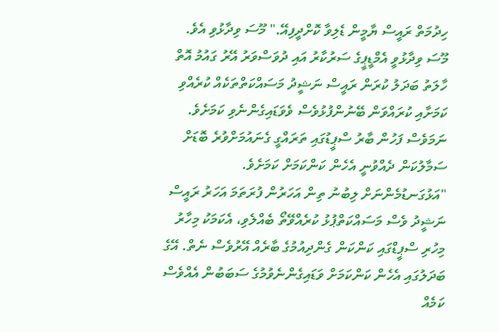ހިދުމަތް ރައީސް ޔާމީން ޑެލިވާ ކޮށްދީފިއޭ." މޫސަ ވިދާޅުވި އެވެ.
މޫސަ ވިދާޅުވީ އެމްޑީޕީގެ ސަރުކާރު އައި ދުވަސްވަރު އޭރު ގައުމު އޮތް ހާލަތު ބަދަލު ކުރަން ރައީސް ނަޝީދު މަސައްކަތްތަކެއް ކުރެއްވި ކަމަށާއި ކުރައްވަން ބޭނުންފުޅުވެސް ވެވަޑައިގެންނެވި ކަމަށެވެ. ނަމަވެސް ފަހުން ބާރު ސްޕީޑުގައި ތަރައްގީ ގެނައުމަށްވުރެ ބޮޑަށް ސަމާލުކަން ދެއްވުނީ އެހެން ކަންކަމަށް ކަމަށެވެ.
"އަޅުގަނޑުމެންނަށް ލިބުނު ތިން އަހަރުން ފުރަތަމަ އަހަރު ރައީސް ނަޝީދު ވެސް މަސައްކަތްޕުޅު ކުރެއްވޭތޯ ބެއްލެވި، އެކަމަކު މިހާރު މިހުރި ސްޕީޑްގައި ކަންކަން ގެންދިއުމުގެ ބާރެއް އޭރުވެސް ނެތް. އޭގެ ބަދަލުގައި އެހެން ކަންކަމަށް ވަޑައިގެންނެވުމުގެ ސަބަބުން އެއްވެސް ކަމެއް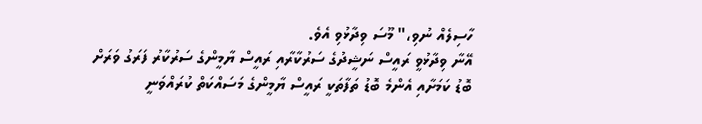ހާސިލެއް ނުވި،" މޫސަ ވިދާޅުވި އެވެ.
އޭނާ ވިދާޅުވީ ރައީސް ނަޝީދުގެ ސަރުކާރާއި ރައީސް ޔާމީންގެ ސަރުކާރު ފަރަގު ވަރަށް ބޮޑު ކަމަށާއި އެންމެ ބޮޑު ތަފާތަކީ ރައީސް ޔާމީންގެ މަސައްކަތް ކުރައްވަނީ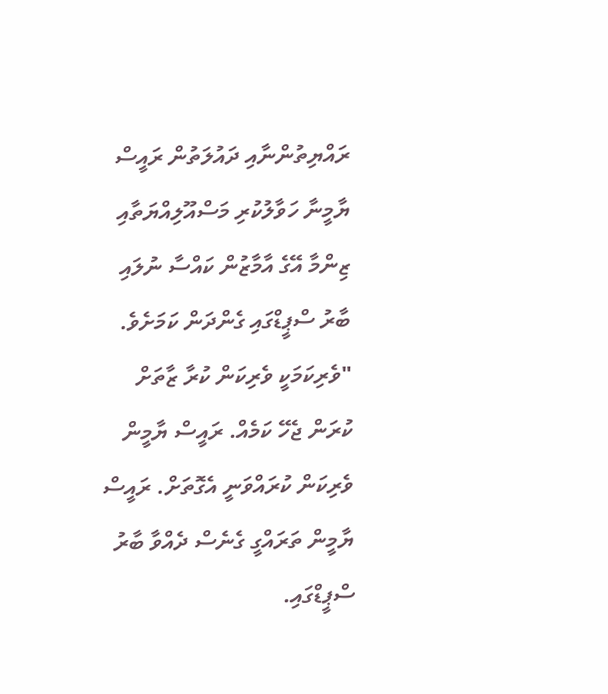ރައްޔިތުންނާއި ދައުލަތުން ރައީސް ޔާމީނާ ހަވާލުކުރި މަސްއޫލިއްޔަތާއި ޒިންމާ އޭގެ އާމާޒުން ކައްސާ ނުލައި ބާރު ސްޕީޑްގައި ގެންދަން ކަމަށެވެ.
"ވެރިކަމަކީ ވެރިކަން ކުރާ ޒާތަށް ކުރަން ޖެހޭ ކަމެއް. ރައީސް ޔާމީން ވެރިކަން ކުރައްވަނީ އެގޮތަށް. ރައީސް ޔާމީން ތަރައްގީ ގެނެސް ދެއްވާ ބާރު ސްޕީޑްގައި.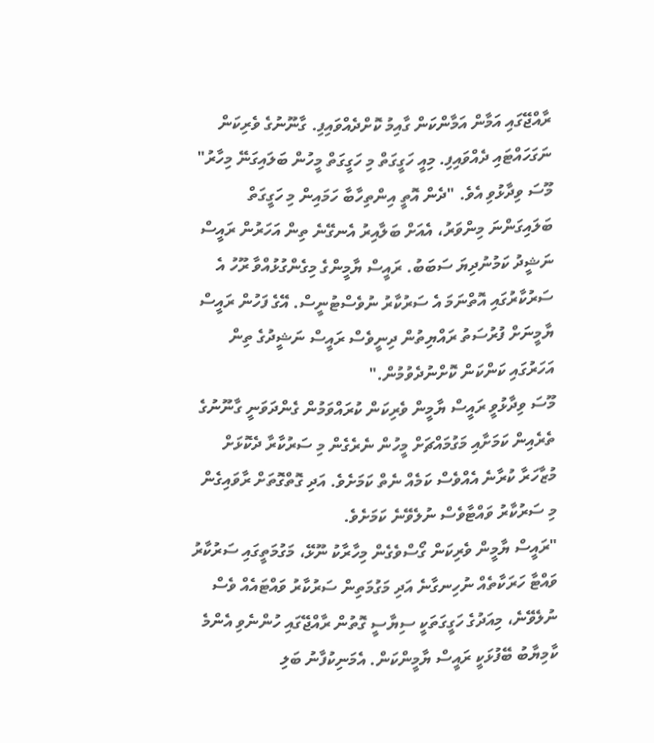ރާއްޖޭގައި އަމާން އަމާންކަން ގާއިމު ކޮށްދެއްވައިފި. ގާނޫނުގެ ވެރިކަން ނަގަހައްޓައި ދެއްވައިފި. މިއީ ހަގީގަތް މި ހަގީގަތް މީހުން ބަލައިގަނޭ މިހާރު" މޫސަ ވިދާޅުވި އެވެ. "ދެން އޮތީ އިންތިހާބާ ހަމައިން މި ހަގީގަތް ބަލައިގަންނަ މިންވަރު، އެއަށް ބަލާއިރު އެނގޭނެ ތިން އަހަރުން ރައީސް ނަޝީދު ކަމުނުދިޔަ ސަބަބު. ރައީސް ޔާމީންގެ މިގެންގުޅުއްވާ ރޫހު އެ ސަރުކާރުގައި އޮތްނަމަ އެ ސަރުކާރު ނުވެސްޓުނީސް. އޭގެ ފަހުން ރައީސް ޔާމީނަށް ފުރުސަތު ރައްޔިތުން ދިނީވެސް ރައީސް ނަޝީދުގެ ތިން އަހަރުގައި ކަންކަން ކޮށްނުދެވުމުން."
މޫސަ ވިދާޅުވީ ރައީސް ޔާމީން ވެރިކަން ކުރައްވަމުން ގެންދަވަނީ ގާނޫނުގެ ތެރެއިން ކަމަށާއި މަގުމައްޗަށް މީހުން ނެރެގެން މި ސަރުކާރާ ދެކޮޅަށް މުޒާހަރާ ކުރާނެ އެއްވެސް ކަމެއް ނެތް ކަމަށެވެ. އަދި ގޮތްގޮތަށް ރާވައިގެން މި ސަރުކާރު ވައްޓާވެސް ނުލެވޭނެ ކަމަށެވެ.
"ރައީސް ޔާމީން ވެރިކަން ގޯސްވެގެން މިހާރާކު ނޫޅޭ، މަގުމަތީގައި ސަރުކާރު ވައްޓާ ހަރަކާތެއް ނުހިނގާނެ އަދި މަގުމަތިން ސަރުކާރު ވައްޓައެއް ވެސް ނުލެވޭނެ، މިއަދުގެ ހަގީގަތަކީ ސިޔާސީ ގޮތުން ރާއްޖޭގައި ހުންނެވި އެންމެ ކާމިޔާބު ބޭފުޅަކީ ރައީސް ޔާމީންކަން. އެމަނިކުފާނު ބަލި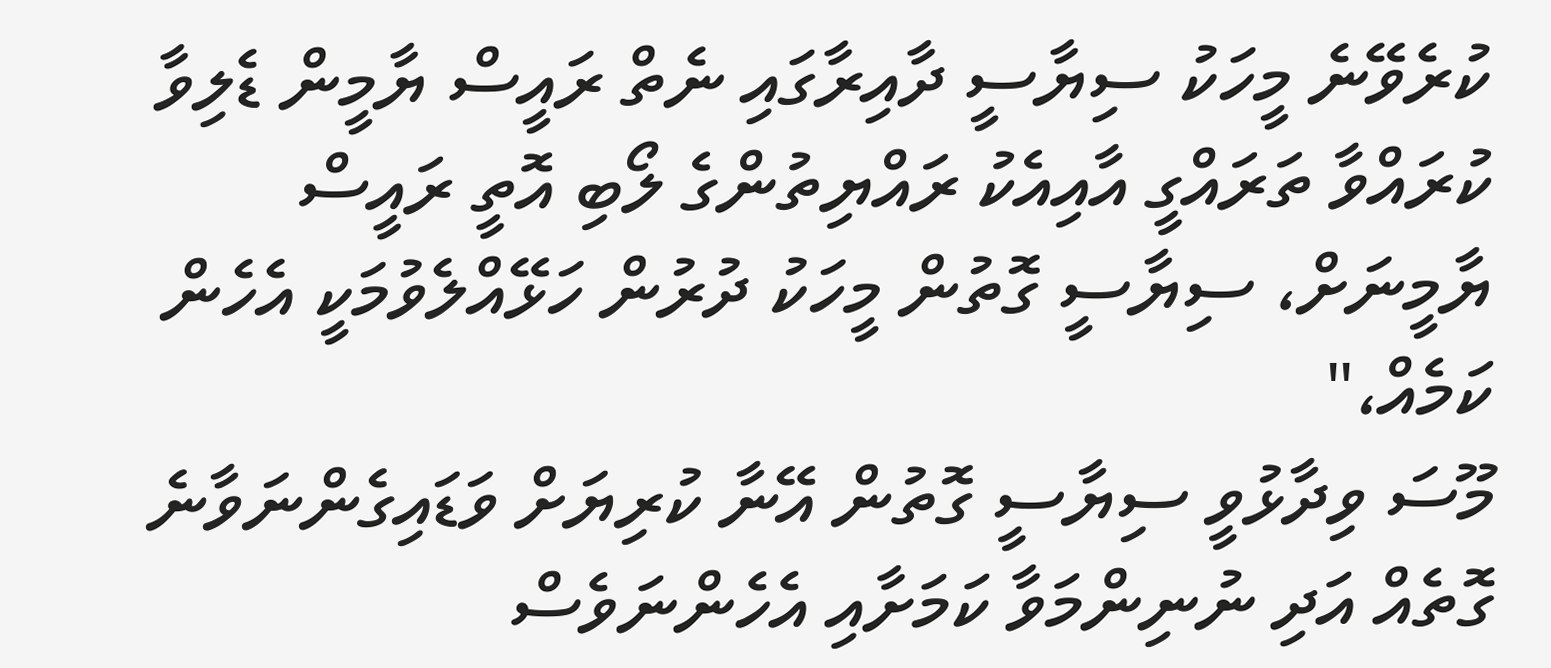ކުރެވޭނެ މީހަކު ސިޔާސީ ދާއިރާގައި ނެތް ރައީސް ޔާމީން ޑެލިވާ ކުރައްވާ ތަރައްގީ އާއިއެކު ރައްޔިތުންގެ ލޯބި އޮތީ ރައީސް ޔާމީނަށް، ސިޔާސީ ގޮތުން މީހަކު ދުރުން ހަޅޭއްލެވުމަކީ އެހެން ކަމެއް،"
މޫސަ ވިދާޅުވީ ސިޔާސީ ގޮތުން އޭނާ ކުރިޔަށް ވަޑައިގެންނަވާނެ ގޮތެއް އަދި ނުނިންމަވާ ކަމަށާއި އެހެންނަވެސް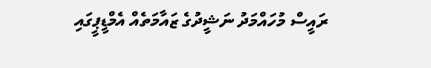ރައީސް މުހައްމަދު ނަޝީދުގެ ޒައާމަތެއް އެމްޑީޕީގައި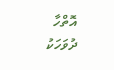އޮތްހާ ދުވަހަކު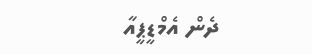ދެން އެމްޑީޕީއާ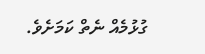ގުޅުމެއް ނެތް ކަމަށެވެ.